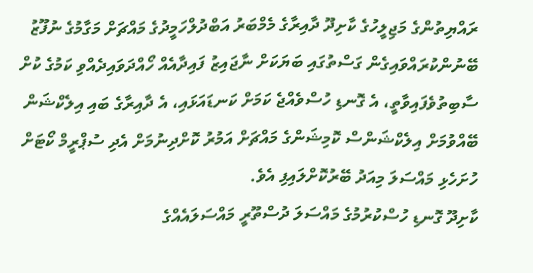ރައްޔިތުންގެ މަޖިލީހުގެ ކާށިދޫ ދާއިރާގެ މެމްބަރު އަބްދުލްހަމީދުގެ މައްޗަށް މަގާމުގެ ނުފޫޒު ބޭނުންކުރައްވައިގެން ގަސްތުގައި ބަޔަކަށް ނާޖައިޒު ފައިދާއެއް ހޯއްދަވައިދެއްވި ކަމުގެ ކުށް ސާބިތުވެފައިވާތީ، އެ ގޮނޑި ހުސްވެއްޖެ ކަމަށް ކަނޑައަޅައި، އެ ދާއިރާގެ ބައި އިލެކްޝަން ބޭއްވުމަށް އިލެކްޝަންސް ކޮމިޝަންގެ މައްޗަށް އަމުރު ކޮށްދިނުމަށް އެދި ސުޕްރީމް ކޯޓަށް ހުށަހެޅި މައްސަލަ މިއަދު ބޭރުކޮށްލައިފި އެވެ.
ކާށިދޫ ގޮނޑި ހުސްކުރުމުގެ މައްސަލަ ދުސްތޫރީ މައްސަލައެއްގެ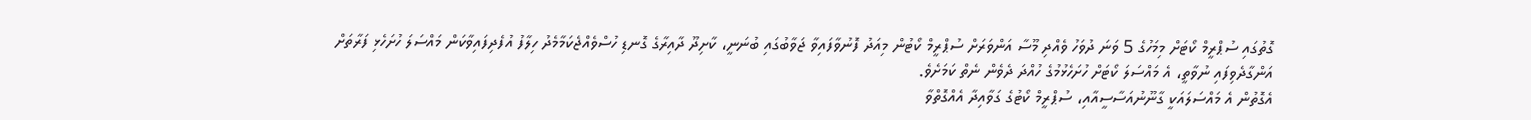ގޮތުގައި ސުޕްރީމް ކޯޓަށް މިމަހުގެ 5 ވަނަ ދުވަހު ވެއްދި މޫސާ އަންވަރަށް ސުޕްރީމް ކޯޓުން މިއަދު ފޮނުވާފައިވާ ޖަވާބުގައި ބުނަނީ، ކާށިދޫ ދާއިރާގެ ގޮނޑި ހުސްވެއްޖެކަމާމެދު ހިލާފު އުފެދިފައިވާކަން މައްސަލަ ހުށަހެޅި ފަރާތަށް އަންގާދެވިފައި ނުވާތީ، އެ މައްސަލަ ކޯޓަށް ހުށަހެޅުމުގެ ހުއްދަ ދެވެން ނެތް ކަމަށެވެ.
އެގޮތުން އެ މައްސަލައަކީ ގާނޫނުއަސާސީއާއި، ސުޕްރީމް ކޯޓުގެ ގަވާއިދާ އެއްގޮތްވާ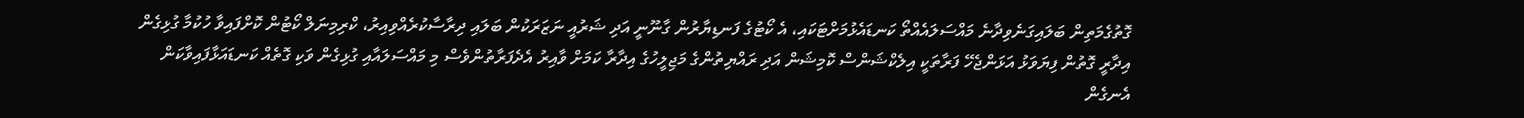ގޮތުގެމަތިން ބަލައިގަނެވިދާނެ މައްސަލައެއްތޯ ކަނޑައެޅުމަށްޓަކައި، އެ ކޯޓުގެ ފަނޑިޔާރުން ގާނޫނީ އަދި ޝަރުއީ ނަޒަރަކުން ބަލައި ދިރާސާކުރެއްވިއިރު، ކްރިމިނަލް ކޯޓުން ކޮށްފައިވާ ހުކުމާ ގުޅިގެން އިދާރީ ގޮތުން ފިޔަވަޅު އަޅަންޖެހޭ ފަރާތަކީ އިލެކްޝަންސް ކޮމިޝަން އަދި ރައްޔިތުންގެ މަޖިލީހުގެ އިދާރާ ކަމަށް ވާއިރު އެދެފަރާތުންވެސް މި މައްސަލައާއި ގުޅިގެން ވަކި ގޮތެއް ކަނޑައަޅާފައިވާކަން އެނގެން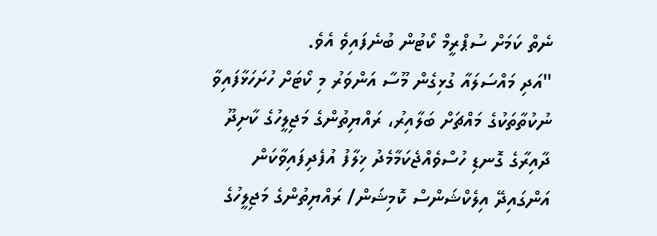ނެތް ކަމަށް ސުޕްރީމް ކޯޓުން ބުނެފައިވެ އެވެ.
"އަދި މައްސަލައާ ގުޅިގެން މޫސާ އަންވަރު މި ކޯޓަށް ހުށަހަޅާފައިވާ ނުކުތާތަކުގެ މައްޗަށް ބަލާއިރު، ރައްޔިތުންގެ މަޖިލީހުގެ ކާށިދޫ ދާއިރާގެ ގޮނޑި ހުސްވެއްޖެކަމާމެދު ޚިލާފު އުފެދިފައިވާކަން އަންގައިދޭ އިލެކްޝަންސް ކޮމިޝަން/ ރައްޔިތުންގެ މަޖިލީހުގެ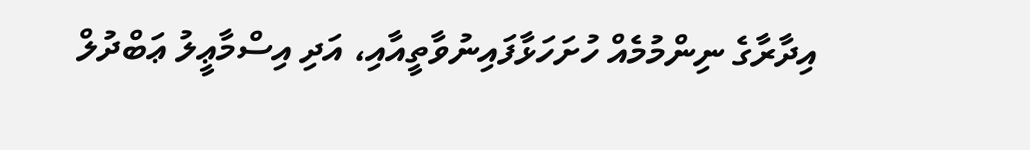އިދާރާގެ ނިންމުމެއް ހުށަހަޅާފައިނުވާތީއާއި، އަދި އިސްމާޢީލު ޢަބްދުލް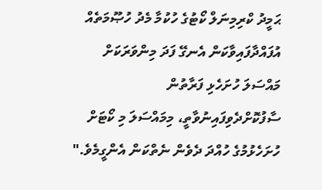ޙަމީދު ކްރިމިނަލް ކޯޓުގެ ހުކުމާ މެދު ހުޞޫމަތެއް އުފައްދާފައިވާކަން އެނގޭ ފަދަ މިންވަރަކަށް މައްސަލަ ހުށަހެޅި ފަރާތުން ސާފުކޮށްދެވިފައިނުވާތީ، މިމައްސަލަ މި ކޯޓަށް ހުށަހެޅުމުގެ ހުއްދަ ދެވެން ނެތްކަން އެންގީމެވެ."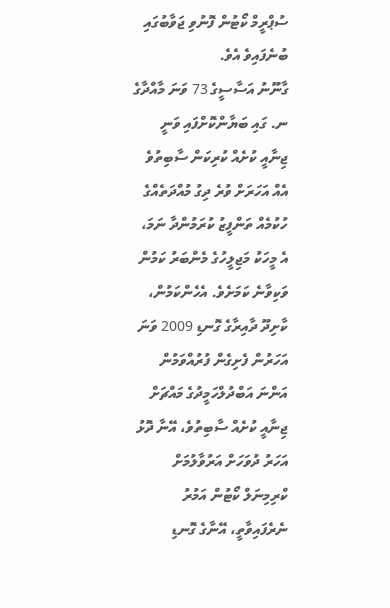ސުޕްރީމް ކޯޓުން ފޮނުވި ޖަވާބުގައި ބުނެފައިވެ އެވެ.
ގާނޫނު އަސާސީގެ 73 ވަނަ މާއްދާގެ ނ. ގައި ބަޔާންކޮށްފައި ވަނީ ޖިނާއީ ކުށެއް ކުރިކަން ސާބިތުވެ އެއް އަހަރަށް ވުރެ ދިގު މުއްދަތެއްގެ ހުކުމެއް ތަންފީޒު ކުރަމުންދާ ނަމަ، އެ މީހަކު މަޖިލީހުގެ މެންބަރު ކަމުން ވަކިވާނެ ކަމަށެވެ. އެހެންކަމުން، ކާށިދޫ ދާއިރާގެ ގޮނޑި 2009 ވަނަ އަހަރުން ފެށިގެން ފުރުއްވަމުން އަންނަ އަބްދުލްހަމީދުގެ މައްޗަށް ޖިނާއީ ކުށެއް ސާބިތުވެ، އޭނާ ދޮޅު އަހަރު ދުވަހަށް އަރުވާލުމަށް ކްރިމިނަލް ކޯޓުން އަމުރު ނެރެފައިވާތީ، އޭނާގެ ގޮނޑި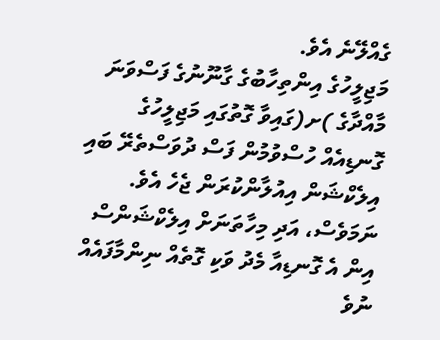ގެއްލޭނެ އެވެ.
މަޖިލީހުގެ އިންތިހާބުގެ ގާނޫނުގެ ފަސްވަނަ މާއްދާގެ )ށ(ގައިވާ ގޮތުގައި މަޖިލީހުގެ ގޮނޑިއެއް ހުސްވުމުން ފަސް ދުވަސްތެރޭ ބައި އިލެކްޝަން އިއުލާންކުރަން ޖެހެ އެވެ.
ނަމަވެސް، އަދި މިހާތަނަށް އިލެކްޝަންސް އިން އެ ގޮނޑިއާ މެދު ވަކި ގޮތެއް ނިންމާފައެއް ނުވެ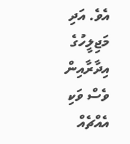އެވެ. އަދި މަޖިލީހުގެ އިދާރާއިން ވެސް ވަކި އެއްޗެއް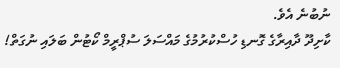ނުބުނެ އެވެ.
ކާށިދޫ ދާއިރާގެ ގޮނޑި ހުސްކުރުމުގެ މައްސަލަ ސުޕްރީމް ކޯޓުން ބަލައި ނުގަތް!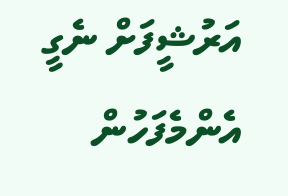އަރުޝީފަށް ނެގީ
އެންމެފަހުން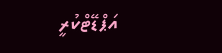އަޕްޑޭޓްކުރީ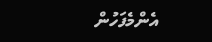އެންމެފަހުން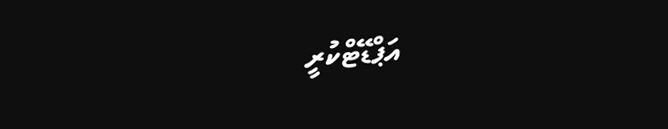އަޕްޑޭޓްކުރީ